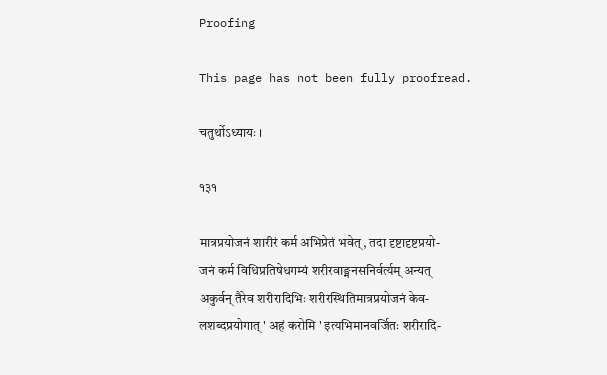Proofing

This page has not been fully proofread.

चतुर्थोऽध्यायः ।

१३१

मात्रप्रयोजनं शारीरं कर्म अभिप्रेतं भवेत्, तदा दृष्टादृष्टप्रयो-
जनं कर्म विधिप्रतिषेधगम्यं शरीरवाङ्मनसनिर्वर्त्यम् अन्यत्
अकुर्वन् तैरेव शरीरादिभिः शरीरस्थितिमात्रप्रयोजनं केव-
लशब्दप्रयोगात् ' अहं करोमि ' इत्यभिमानवर्जितः शरीरादि-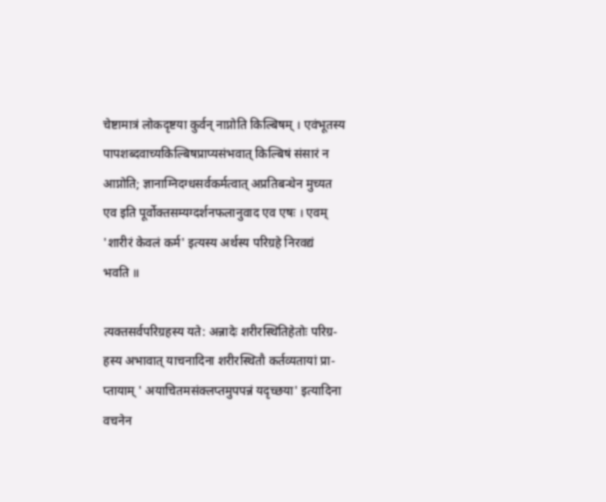चेष्टामात्रं लोकदृष्टया कुर्वन् नाप्नोति किल्बिषम् । एवंभूतस्य
पापशब्दवाच्यकिल्बिषप्राप्यसंभवात् किल्बिषं संसारं न
आप्नोति; ज्ञानाग्निदग्धसर्वकर्मत्वात् अप्रतिबन्धेन मुच्यत
एव इति पूर्वोक्तसम्यग्दर्शनफलानुवाद एव एषः । एवम्
'शारीरं केवलं कर्म' इत्यस्य अर्थस्य परिग्रहे निरवद्यं
भवति ॥

त्यक्तसर्वपरिग्रहस्य यते: अन्नादेः शरीरस्थितिहेतोः परिग्र-
हस्य अभावात् याचनादिना शरीरस्थितौ कर्तव्यतायां प्रा-
प्तायाम् ' अयाचितमसंक्लप्तमुपपन्नं यदृच्छया' इत्यादिना
वचनेन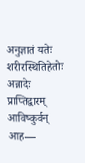अनुज्ञातं यतेः शरीरस्थितिहेतोः अन्नादेः प्राप्तिद्वारम्
आविष्कुर्वन् आह—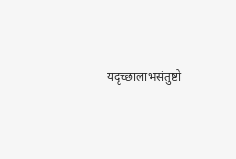यदृच्छालाभसंतुष्टो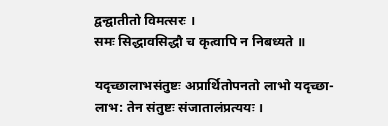द्वन्द्वातीतो विमत्सरः ।
समः सिद्धावसिद्धौ च कृत्वापि न निबध्यते ॥

यदृच्छालाभसंतुष्टः अप्रार्थितोपनतो लाभो यदृच्छा-
लाभ: तेन संतुष्टः संजातालंप्रत्ययः ।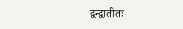द्वन्द्वातीतः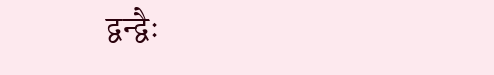द्वन्द्वैः